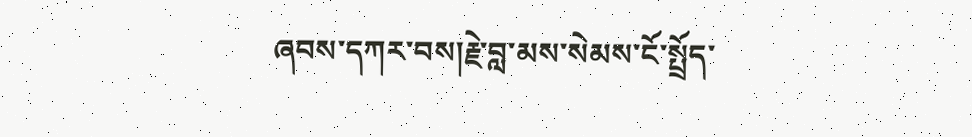ཞབས་དཀར་བས།རྗེ་བླ་མས་སེམས་ངོ་སྤྲོད་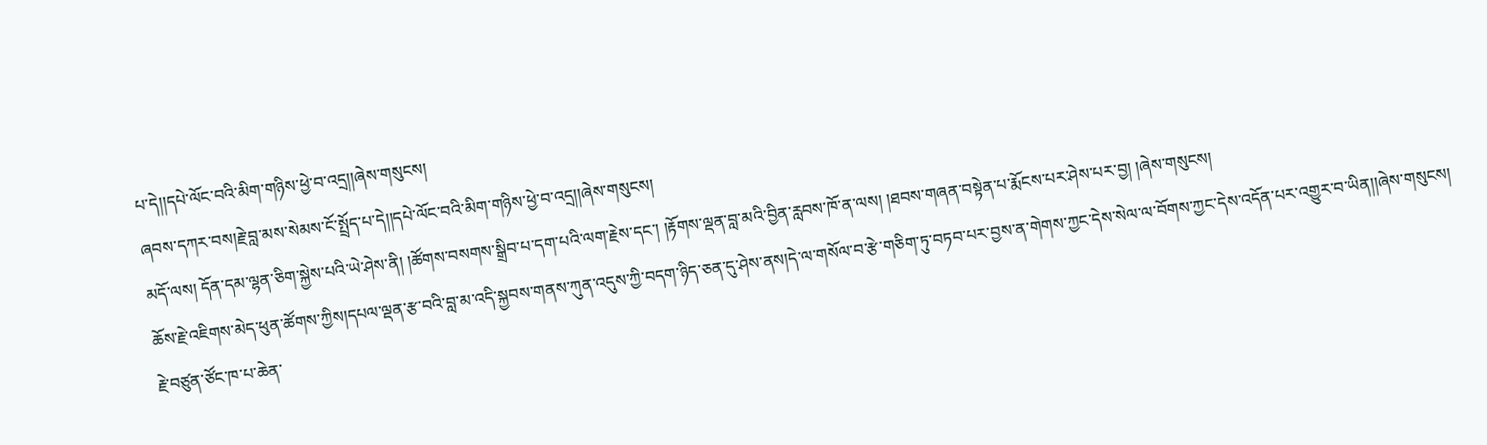པ་དེ།།དཔེ་ལོང་བའི་མིག་གཉིས་ཕྱེ་བ་འདྲ།།ཞེས་གསུངས།
ཞབས་དཀར་བས།རྗེ་བླ་མས་སེམས་ངོ་སྤྲོད་པ་དེ།།དཔེ་ལོང་བའི་མིག་གཉིས་ཕྱེ་བ་འདྲ།།ཞེས་གསུངས།
མདོ་ལས། དོན་དམ་ལྷན་ཅིག་སྐྱེས་པའི་ཡེ་ཤེས་ནི། །ཚོགས་བསགས་སྒྲིབ་པ་དག་པའི་ལག་རྗེས་དང་། །རྟོགས་ལྡན་བླ་མའི་བྱིན་རླབས་ཁོ་ན་ལས། །ཐབས་གཞན་བསྟེན་པ་རྨོངས་པར་ཤེས་པར་བྱ། །ཞེས་གསུངས།
ཆོས་རྗེ་འཇིགས་མེད་ཕུན་ཚོགས་ཀྱིས།དཔལ་ལྡན་རྩ་བའི་བླ་མ་འདི་སྐྱབས་གནས་ཀུན་འདུས་ཀྱི་བདག་ཉིད་ཅན་དུ་ཤེས་ནས།དེ་ལ་གསོལ་བ་རྩེ་གཅིག་ཏུ་བཏབ་པར་བྱས་ན་གེགས་ཀྱང་དེས་སེལ་ལ་བོགས་ཀྱང་དེས་འདོན་པར་འགྱུར་བ་ཡིན།།ཞེས་གསུངས།
རྗེ་བཙུན་ཙོང་ཁ་པ་ཆེན་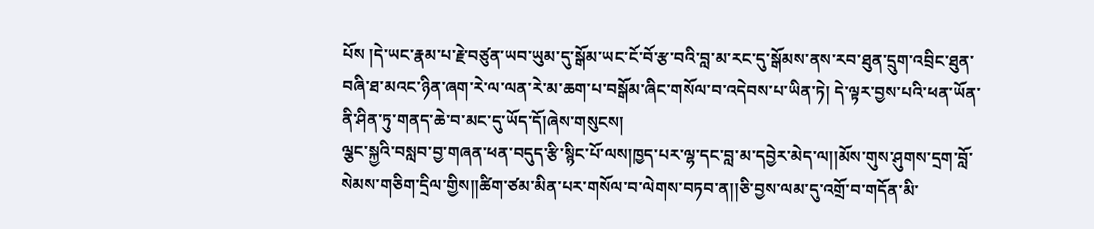པོས །དེ་ཡང་རྣམ་པ་རྗེ་བཙུན་ཡབ་ཡུམ་དུ་སྒོམ་ཡང་ངོ་བོ་རྩ་བའི་བླ་མ་རང་དུ་སྒོམས་ནས་རབ་ཐུན་དྲུག་འབྲིང་ཐུན་བཞི་ཐ་མའང་ཉིན་ཞག་རེ་ལ་ལན་རེ་མ་ཆག་པ་བསྒོམ་ཞིང་གསོལ་བ་འདེབས་པ་ཡིན་ཏེ། དེ་ལྟར་བྱས་པའི་ཕན་ཡོན་ནི་ཤིན་ཏུ་གནད་ཆེ་བ་མང་དུ་ཡོད་དོ།ཞེས་གསུངས།
ལྕང་སྐྱའི་བསླབ་བྱ་གཞན་ཕན་བདུད་རྩི་སྙིང་པོ་ལས།ཁྱད་པར་ལྷ་དང་བླ་མ་དབྱེར་མེད་ལ།།མོས་གུས་ཤུགས་དྲག་བློ་སེམས་གཅིག་དྲིལ་གྱིས།།ཚིག་ཙམ་མིན་པར་གསོལ་བ་ལེགས་བཏབ་ན།།ཅི་བྱས་ལམ་དུ་འགྲོ་བ་གདོན་མི་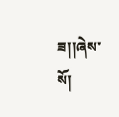ཟ།།ཞེས་སོ།